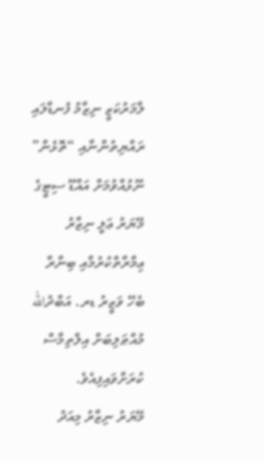ލާމަރުކަޒީ ނިޒާމު ފުނޑާލައި ރައްޔިތުންނާއި “ތޮޅެން” ނޫޅުއްވުމަށް އައްޑޫ ސިޓީގެ މޭޔަރު ޢަލީ ނިޒާރު ޢިމާރާތްކުރުމާއި ބިނާރާ ބެހޭ ވަޒީރު ޑރ. އަބްދުالله މުއްޠަލިބަށް އިލްތިމާސް ކުރަށްވައިފިއެވެ.
މޭޔަރު ނިޒާރު މިއަދު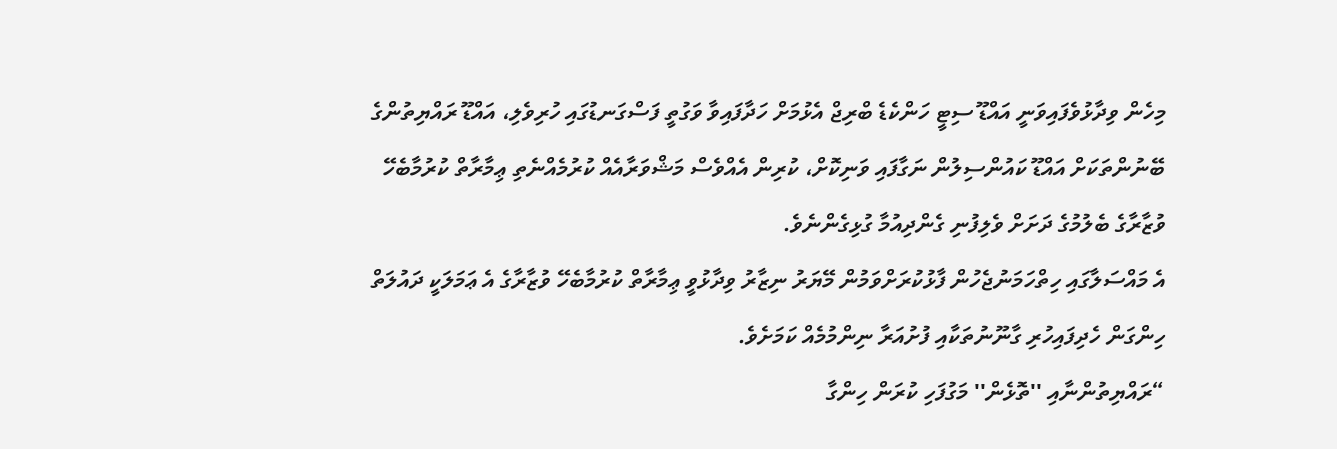މިހެން ވިދާޅުވެފައިވަނީ އައްޑޫ ސިޓީ ހަންކެޑެ ބްރިޖް އެޅުމަށް ހަދާފައިވާ ވަގުތީ ފަސްގަނޑުގައި ހުރިވެލި، އައްޑޫ ރައްޔިތުންގެ ބޭނުންތަކަށް އައްޑޫ ކައުންސިލުން ނަގާފައި ވަނިކޮށް، ކުރިން އެއްވެސް މަޝްވަރާއެއް ކުރުމެއްނެތި ޢިމާރާތް ކުރުމާބެހޭ ވުޒާރާގެ ބެލުމުގެ ދަށަށް ވެލިފުނި ގެންދިއުމާ ގުޅިގެންނެވެ.
އެ މައްސަލާގައި ހިތްހަމަނުޖެހުން ފާޅުކުރަށްވަމުން މޭޔަރު ނިޒާރު ވިދާޅުވީ ޢިމާރާތް ކުރުމާބެހޭ ވުޒާރާގެ އެ ޢަމަލަކީ ދައުލަތް ހިންގަން ހެދިފައިހުރި ގާނޫނުތަކާއި ފުށުއަރާ ނިންމުމެއް ކަމަށެވެ.
“ރައްޔިތުންނާއި ''ތޮޅެން'' މަގުފަހި ކުރަން ހިންގާ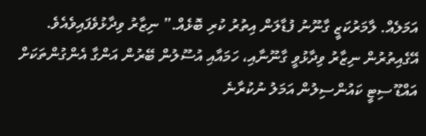އަމަލެއް. ލާމަރުކަޒީ ގާނޫނު ފުޑާލަން އިތުރު ކުރި ބޮޅެއް.” ނިޒާރު ވިދާޅުވެފައިވެއެވެ.
އޭގެއިތުރުން ނިޒާރު ވިދާޅުވީ ގާނޫނާއި، ހަމައާއި އުސޫލުން ބޭރުން އަންގާ އެންގުންތަކަށް އައްޑޫ ސިޓީ ކައުންސިލުން އަމަލު ނުކުރާނެ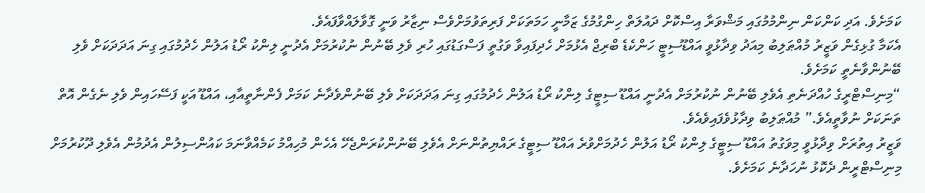ކަމަށެވެ. އަދި ކަންކަން ނިންމުމުގައި މަޝްވަރާ އިސްކޮށް ދައުލަތް ހިންގުމުގެ ޒަމާނީ ހަމަތަކަށް ފަރިތަވުމަށްވެސް ނިޒާރު ވަނީ ގޮވާލައްވާފައެވެ.
އެކަމާ ގުޅިގެން ވަޒީރު މުއްޠަލިބު މިއަދު ވިދާޅުވީ އައްޑޫސިޓީ ހަންކެޑެ ބްރިޖް އެޅުމަށް ހެދިފައިވާ ވަގުތީ ފަސްގަޑުގައި ހުރި ވެލި ބޭނުން ނުކުރުމަށް އެދުނީ ލިންކު ރޯޑު އަލުން ހެދުމުގައި ގިނަ އަދަދަކަށް ވެލި ބޭނުންވާނެތީ ކަމަށެވެ.
“މިނިސްޓްރީގެ ހުއްދަނެތި އެވެލި ބޭނުން ނުކުރުމަށް އެދުނީ އައްޑޫ ސިޓީގެ ލިންކު ރޯޑު އަލުން ހެދުމުގައި ގިނަ ޢަދަދަކަށް ވެލި ބޭނުންވެދާނެ ކަމަށް ފެންނާތީއާއި، އައްޑޫ އަކީ ފަސޭހައިން ވެލި ނެގެން އޮތް ތަނަކަށް ނުވާތީއެވެ.” މުއްޠަލިބު ވިދާޅުވެފައިވެއެވެ.
ވަޒީރު އިތުރަށް ވިދާޅުވީ މިވަގުތު އައްޑޫ ސިޓީގެ ލިންކު ރޯޑު އަލުން ހެދުމަށްވުރެ އައްޑޫ ސިޓީގެ ރައްޔިތުންނަށް އެވެލި ބޭނުންކުރަންޖެހޭ އެހެން މުހިއްމު ކަމެއްވާނަމަ ކައުންސިލުން އެދުމުން އެވެލި ދޫކުރުމަށް މިނިސްޓްރީން ދެކޮޅު ނުހަދާނެ ކަމަށެވެ.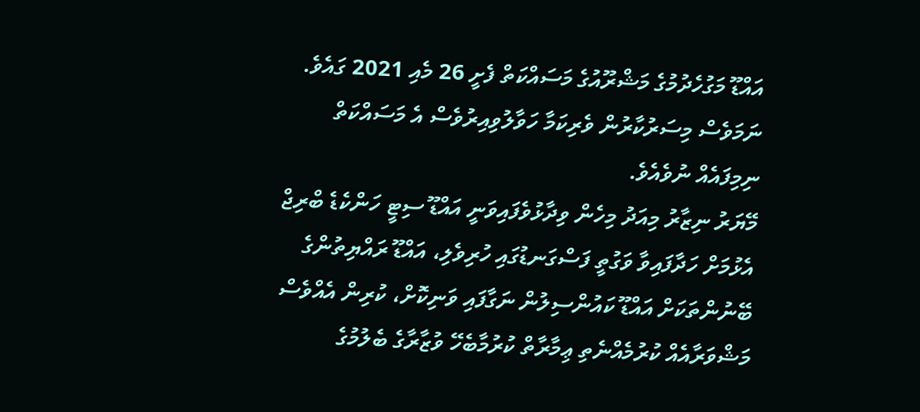އައްޑޫ މަގުހެދުމުގެ މަޝްރޫއުގެ މަސައްކަތް ފެށީ 26 މެއި 2021 ގައެވެ. ނަމަވެސް މިސަރުކާރުން ވެރިކަމާ ހަވާލުވިއިރުވެސް އެ މަސައްކަތް ނިމިފައެއް ނުވެއެވެ.
މޭޔަރު ނިޒާރު މިއަދު މިހެން ވިދާޅުވެފައިވަނީ އައްޑޫ ސިޓީ ހަންކެޑެ ބްރިޖް އެޅުމަށް ހަދާފައިވާ ވަގުތީ ފަސްގަނޑުގައި ހުރިވެލި، އައްޑޫ ރައްޔިތުންގެ ބޭނުންތަކަށް އައްޑޫ ކައުންސިލުން ނަގާފައި ވަނިކޮށް، ކުރިން އެއްވެސް މަޝްވަރާއެއް ކުރުމެއްނެތި ޢިމާރާތް ކުރުމާބެހޭ ވުޒާރާގެ ބެލުމުގެ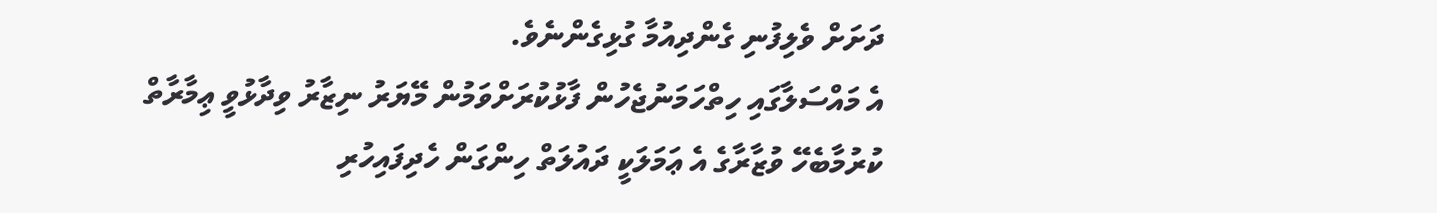ދަށަށް ވެލިފުނި ގެންދިއުމާ ގުޅިގެންނެވެ.
އެ މައްސަލާގައި ހިތްހަމަނުޖެހުން ފާޅުކުރަށްވަމުން މޭޔަރު ނިޒާރު ވިދާޅުވީ ޢިމާރާތް ކުރުމާބެހޭ ވުޒާރާގެ އެ ޢަމަލަކީ ދައުލަތް ހިންގަން ހެދިފައިހުރި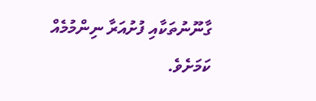ގާނޫނުތަކާއި ފުށުއަރާ ނިންމުމެއް ކަމަށެވެ.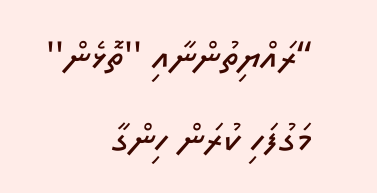“ރައްޔިތުންނާއި ''ތޮޅެން'' މަގުފަހި ކުރަން ހިންގާ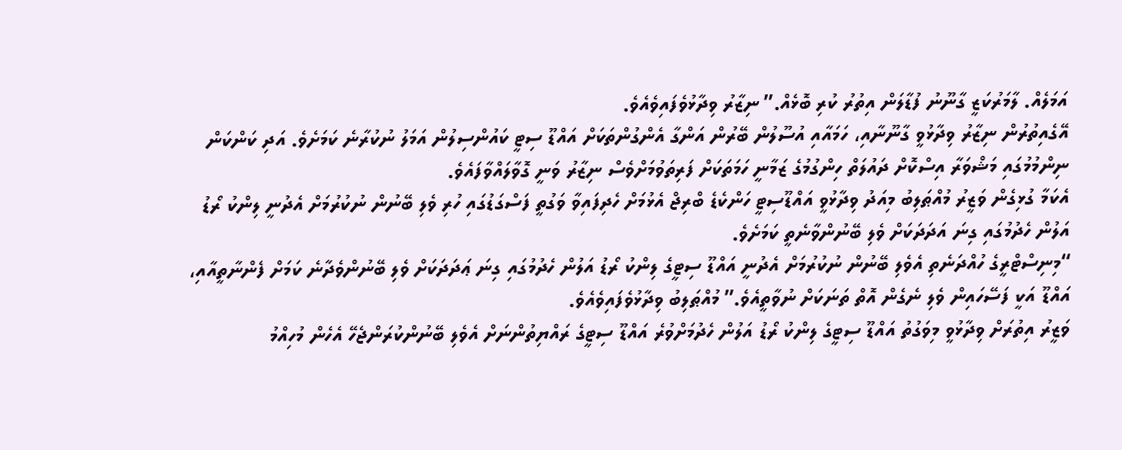އަމަލެއް. ލާމަރުކަޒީ ގާނޫނު ފުޑާލަން އިތުރު ކުރި ބޮޅެއް.” ނިޒާރު ވިދާޅުވެފައިވެއެވެ.
އޭގެއިތުރުން ނިޒާރު ވިދާޅުވީ ގާނޫނާއި، ހަމައާއި އުސޫލުން ބޭރުން އަންގާ އެންގުންތަކަށް އައްޑޫ ސިޓީ ކައުންސިލުން އަމަލު ނުކުރާނެ ކަމަށެވެ. އަދި ކަންކަން ނިންމުމުގައި މަޝްވަރާ އިސްކޮށް ދައުލަތް ހިންގުމުގެ ޒަމާނީ ހަމަތަކަށް ފަރިތަވުމަށްވެސް ނިޒާރު ވަނީ ގޮވާލައްވާފައެވެ.
އެކަމާ ގުޅިގެން ވަޒީރު މުއްޠަލިބު މިއަދު ވިދާޅުވީ އައްޑޫސިޓީ ހަންކެޑެ ބްރިޖް އެޅުމަށް ހެދިފައިވާ ވަގުތީ ފަސްގަޑުގައި ހުރި ވެލި ބޭނުން ނުކުރުމަށް އެދުނީ ލިންކު ރޯޑު އަލުން ހެދުމުގައި ގިނަ އަދަދަކަށް ވެލި ބޭނުންވާނެތީ ކަމަށެވެ.
“މިނިސްޓްރީގެ ހުއްދަނެތި އެވެލި ބޭނުން ނުކުރުމަށް އެދުނީ އައްޑޫ ސިޓީގެ ލިންކު ރޯޑު އަލުން ހެދުމުގައި ގިނަ ޢަދަދަކަށް ވެލި ބޭނުންވެދާނެ ކަމަށް ފެންނާތީއާއި، އައްޑޫ އަކީ ފަސޭހައިން ވެލި ނެގެން އޮތް ތަނަކަށް ނުވާތީއެވެ.” މުއްޠަލިބު ވިދާޅުވެފައިވެއެވެ.
ވަޒީރު އިތުރަށް ވިދާޅުވީ މިވަގުތު އައްޑޫ ސިޓީގެ ލިންކު ރޯޑު އަލުން ހެދުމަށްވުރެ އައްޑޫ ސިޓީގެ ރައްޔިތުންނަށް އެވެލި ބޭނުންކުރަންޖެހޭ އެހެން މުހިއްމު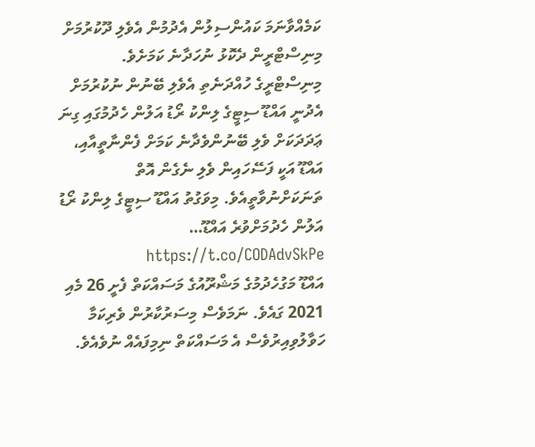ކަމެއްވާނަމަ ކައުންސިލުން އެދުމުން އެވެލި ދޫކުރުމަށް މިނިސްޓްރީން ދެކޮޅު ނުހަދާނެ ކަމަށެވެ.
މިނިސްޓްރީގެ ހުއްދަނެތި އެވެލި ބޭނުން ނުކުރުމަށް އެދުނީ އައްޑޫ ސިޓީގެ ލިންކު ރޯޑު އަލުން ހެދުމުގައި ގިނަ ޢަދަދަކަށް ވެލި ބޭނުންވެދާނެ ކަމަށް ފެންނާތީއާއި، އައްޑޫ އަކީ ފަސޭހައިން ވެލި ނެގެން އޮތް ތަނަކަށްނުވާތީއެވެ. މިވަގުތު އައްޑޫ ސިޓީގެ ލިންކު ރޯޑު އަލުން ހެދުމަށްވުރެ އައްޑޫ… https://t.co/CODAdvSkPe
އައްޑޫ މަގުހެދުމުގެ މަޝްރޫއުގެ މަސައްކަތް ފެށީ 26 މެއި 2021 ގައެވެ. ނަމަވެސް މިސަރުކާރުން ވެރިކަމާ ހަވާލުވިއިރުވެސް އެ މަސައްކަތް ނިމިފައެއް ނުވެއެވެ.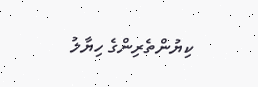ކިޔުންތެރިންގެ ހިޔާލު